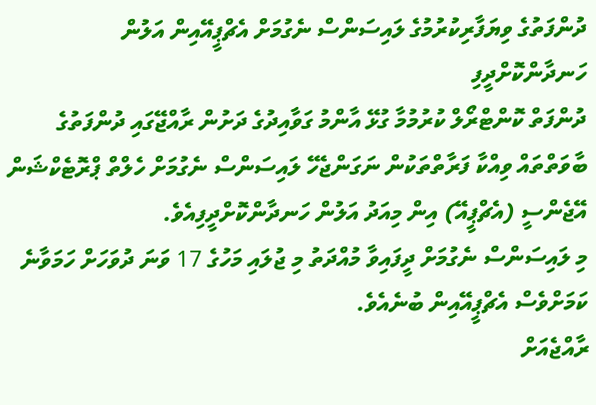ދުންފަތުގެ ވިޔަފާރިކުރުމުގެ ލައިސަންސް ނެގުމަށް އެޗްޕީއޭއިން އަލުން ހަނދާންކޮށްދީފި
ދުންފަތް ކޮންޓްރޯލް ކުރުމުމާ ގުޅޭ އާންމު ގަވާއިދުގެ ދަށުން ރާއްޖޭގައި ދުންފަތުގެ ބާވަތްތައް ވިއްކާ ފަރާތްތަކުން ނަގަންޖެހޭ ލައިސަންސް ނެގުމަށް ހެލްތް ޕްރޮޓެކްޝަން އޭޖެންސީ (އެޗްޕީއޭ) އިން މިއަދު އަލުން ހަނދާންކޮށްދީފިއެވެ.
މި ލައިސަންސް ނެގުމަށް ދީފައިވާ މުއްދަތު މި ޖުލައި މަހުގެ 17 ވަނަ ދުވަހަށް ހަމަވާނެ ކަމަށްވެސް އެޗްޕީއޭއިން ބުނެއެވެ.
ރާއްޖެއަށް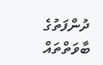ދުންފަތުގެ ބާވަތްތައް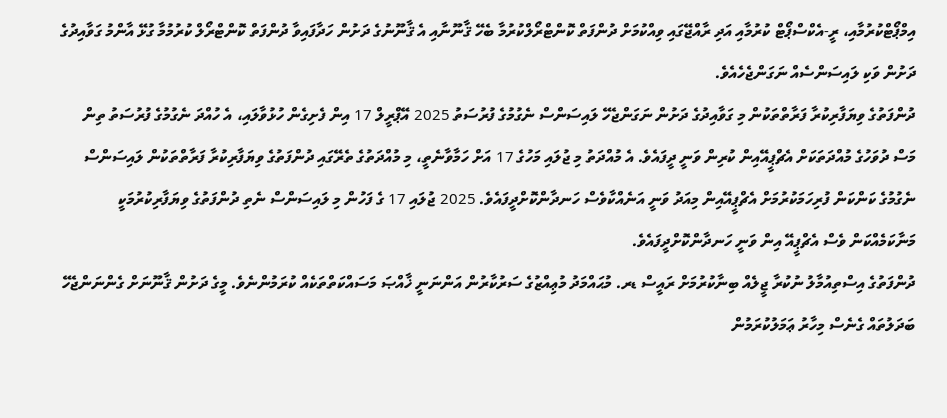އިމްޕޯޓްކުރުމާއި، ރީ-އެކްސްޕޯޓް ކުރުމާއި އަދި ރާއްޖޭގައި ވިއްކުމަށް ދުންފަތް ކޮންޓްރޯލްކުރުމާ ބެހޭ ޤާނޫނާއި އެ ޤާނޫނުގެ ދަށުން ހަދާފައިވާ ދުންފަތް ކޮންޓްރޯލް ކުރުމުމާ ގުޅޭ އާންމު ގަވާއިދުގެ ދަށުން ވަކި ލައިސަންސެއް ނަގަންޖެހެއެވެ.
ދުންފަތުގެ ވިޔަފާރިކުރާ ފަރާތްތަކުން މި ގަވާއިދުގެ ދަށުން ނަގަންޖެހޭ ލައިސަންސް ނެގުމުގެ ފުރުސަތު 2025 އޭޕްރީލް 17 އިން ފެށިގެން ހުޅުވާލައި، އެ ހުއްދަ ނެގުމުގެ ފުރުސަތު ތިން މަސް ދުވަހުގެ މުއްދަތަކަށް އެޗްޕީއޭއިން ކުރިން ވަނީ ދީފައެވެ. އެ މުއްދަތު މި ޖުލައި މަހުގެ 17 އަށް ހަމާވާނެތީ، މި މުއްދަތުގެ ތެރޭގައި ދުންފަތުގެ ވިޔަފާރިކުރާ ފަރާތްތަކުން ލައިސަންސް ނެގުމުގެ ކަންކަން ފުރިހަމަކުރުމަށް އެޗްޕީއޭއިން މިއަދު ވަނީ އަނެއްކާވެސް ހަނދާންކޮށްދީފައެވެ. 2025 ޖުލައި 17 ގެ ފަހުން މި ލައިސަންސް ނެތި ދުންފަތުގެ ވިޔަފާރިކުރުމަކީ މަނާކަމެއްކަން ވެސް އެޗްޕީއޭ އިން ވަނީ ހަނދާންކޮށްދީފައެވެ.
ދުންފަތުގެ އިސްތިއުމާލު ނުކުރާ ޖީލެއް ބިނާކުރުމަށް ރައީސް ޑރ. މުޙައްމަދު މުޢިއްޒުގެ ސަރުކާރުން އަންނަނީ ޚާއްޞަ މަސައްކަތްތަކެއް ކުރަމުންނެވެ. މީގެ ދަށުން ޤާނޫނަށް ގެންނަންޖެހޭ ބަދަލުތައް ގެނެސް މިހާރު ޢަމަލުކުރަމުން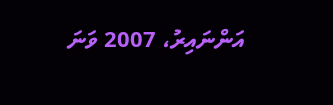އަންނައިރު، 2007 ވަނަ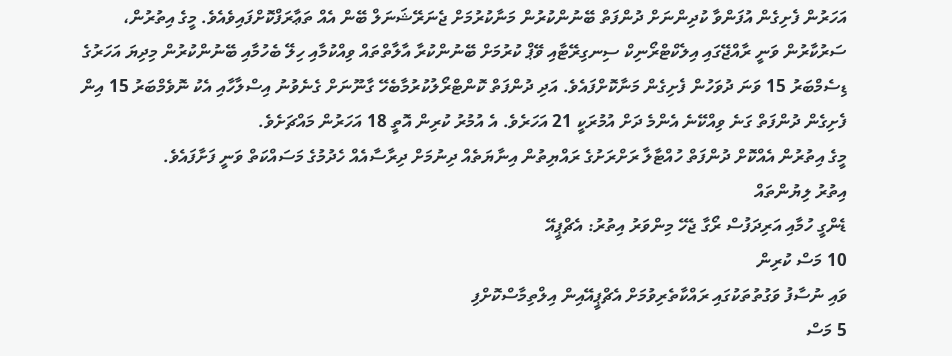އަހަރުން ފެށިގެން އުފަންވާ ކުދިންނަށް ދުންފަތް ބޭނުންކުރުން މަނާކުރުމަށް ޖެނަރޭޝަނަލް ބޭން އެއް ތަޢާރަފްކޮށްފައިވެއެވެ. މީގެ އިތުރުން، ސަރުކާރުން ވަނީ ރާއްޖޭގައި އިލެކްޓްރޯނިކް ސިނގިރޭޓާއި ވޭޕް ކުރުމަށް ބޭނުންކުރާ އާލާތްތައް ވިއްކުމާއި ހިލޭ ބެހުމާއި ބޭނުންކުރުން މިދިޔަ އަހަރުގެ ޑިސެމްބަރު 15 ވަނަ ދުވަހުން ފެށިގެން މަނާކޮށްފައެވެ. އަދި ދުންފަތް ކޮންޓްރޯލުކުރުމާބެހޭ ގާނޫނަށް ގެނެވުނު އިސްލާހާއި އެކު ނޮވެމްބަރު 15 އިން ފެށިގެން ދުންފަތް ގަނެ ވިއްކޭނެ އެންމެ ދަށް އުމުރަކީ 21 އަހަރެވެ. އެ އުމުރު ކުރިން އޮތީ 18 އަހަރުން މައްޗަށެވެ.
މީގެ އިތުރުން އެއްކޮށް ދުންފަތް ހުއްޓާލާ ރަށްރަށުގެ ރައްޔިތުން އިނާޔަތެއް ދިނުމަށް ދިރާސާއެއް ހެދުމުގެ މަސައްކަތް ވަނީ ފަށާފައެވެ.
އިތުރު ލިޔުންތައް
ޑެންގީ ހުމާއި އަރިދަފުސް ރޯގާ ޖެހޭ މިންވަރު އިތުރު: އެޗްޕީއޭ
10 މަސް ކުރިން
ވައި ނުސާފު ވަގުތުތަކުގައި ރައްކާތެރިވުމަށް އެޗްޕީއޭއިން އިލްތިމާސްކޮށްފި
5 މަސް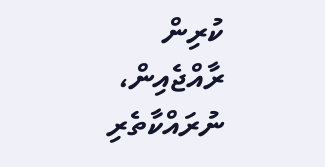ކުރިން
ރާއްޖެއިން، ނުރައްކާތެރި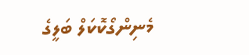މެނިންގޯކޮކަލް ބަލީގެ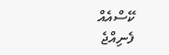ކޭސްއެއް ފެނިއްޖެ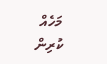މަހެއް ކުރިން